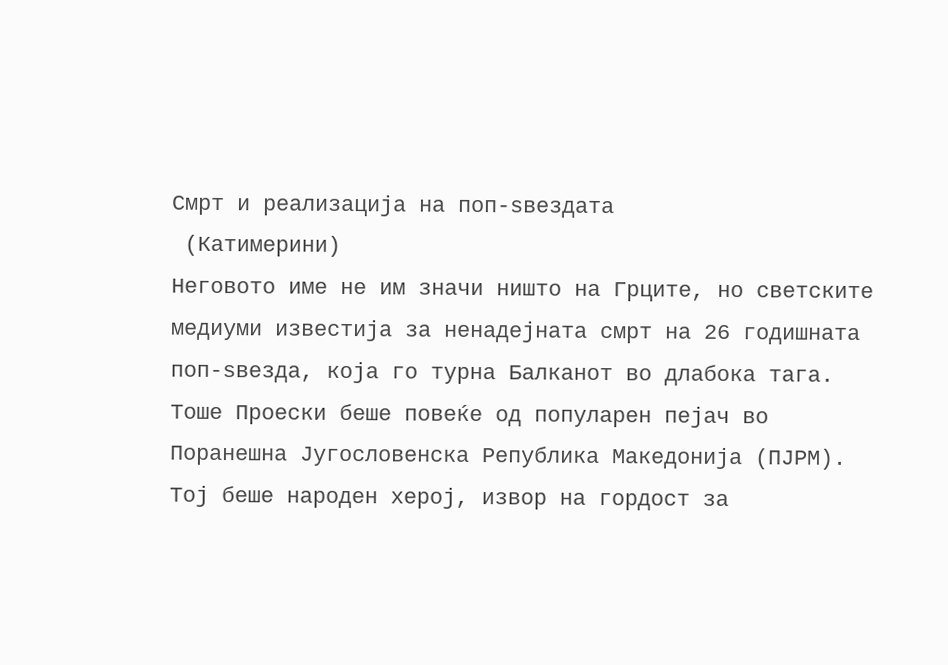Смрт и реализација на поп-ѕвездата
 (Катимерини)
Неговото име не им значи ништо на Грците, но светските медиуми известија за ненадејната смрт на 26 годишната поп-ѕвезда, која го турна Балканот во длабока тага.
Тоше Проески беше повеќе од популарен пејач во Поранешна Југословенска Република Македонија (ПЈРМ). Тој беше народен херој, извор на гордост за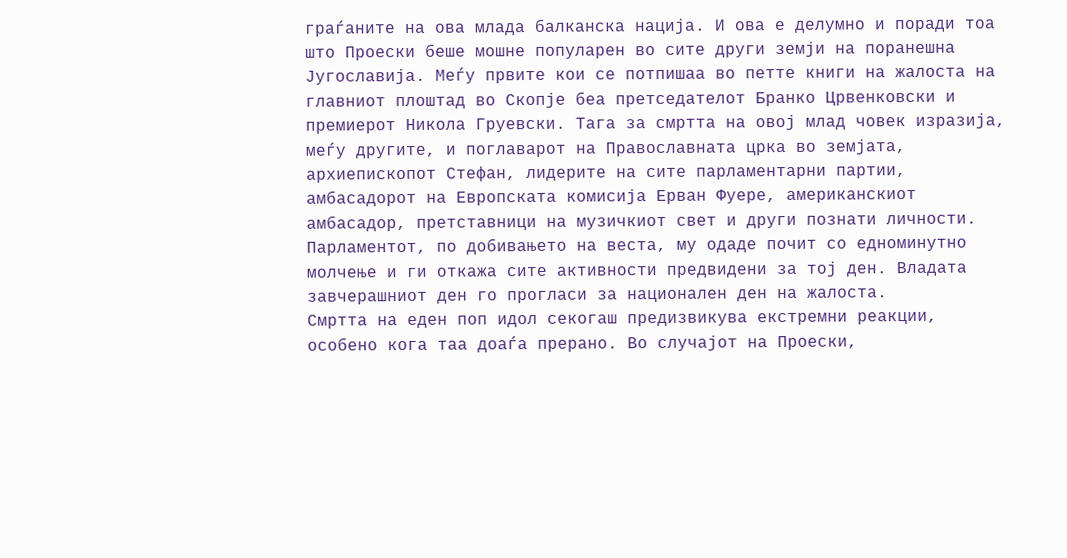граѓаните на ова млада балканска нација. И ова е делумно и поради тоа што Проески беше мошне популарен во сите други земји на поранешна Југославија. Меѓу првите кои се потпишаа во петте книги на жалоста на главниот плоштад во Скопје беа претседателот Бранко Црвенковски и премиерот Никола Груевски. Тага за смртта на овој млад човек изразија, меѓу другите, и поглаварот на Православната црка во земјата, архиепископот Стефан, лидерите на сите парламентарни партии, амбасадорот на Европската комисија Ерван Фуере, американскиот амбасадор, претставници на музичкиот свет и други познати личности. Парламентот, по добивањето на веста, му одаде почит со едноминутно молчење и ги откажа сите активности предвидени за тој ден. Владата завчерашниот ден го прогласи за национален ден на жалоста.
Смртта на еден поп идол секогаш предизвикува екстремни реакции, особено кога таа доаѓа прерано. Во случајот на Проески,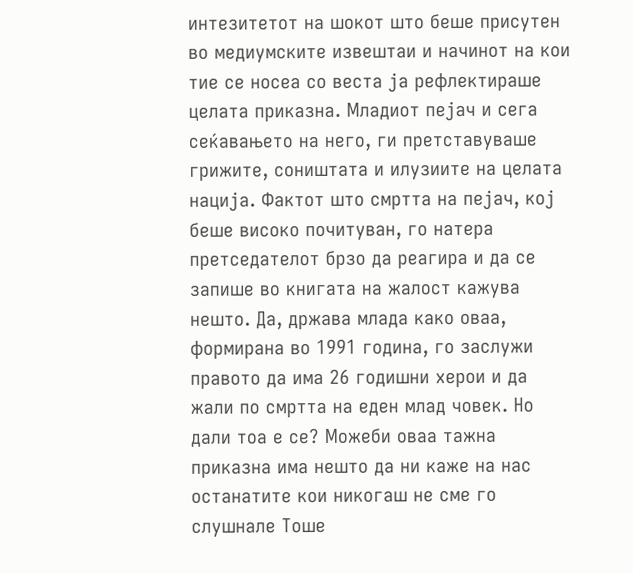интезитетот на шокот што беше присутен во медиумските извештаи и начинот на кои тие се носеа со веста ја рефлектираше целата приказна. Младиот пејач и сега сеќавањето на него, ги претставуваше грижите, соништата и илузиите на целата нација. Фактот што смртта на пејач, кој беше високо почитуван, го натера претседателот брзо да реагира и да се запише во книгата на жалост кажува нешто. Да, држава млада како оваа, формирана во 1991 година, го заслужи правото да има 26 годишни херои и да жали по смртта на еден млад човек. Но дали тоа е се? Можеби оваа тажна приказна има нешто да ни каже на нас останатите кои никогаш не сме го слушнале Тоше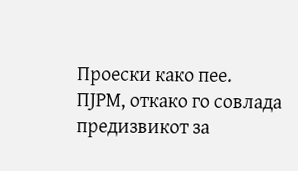Проески како пее.
ПЈРМ, откако го совлада предизвикот за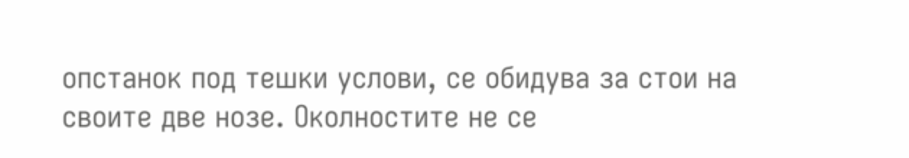опстанок под тешки услови, се обидува за стои на своите две нозе. Околностите не се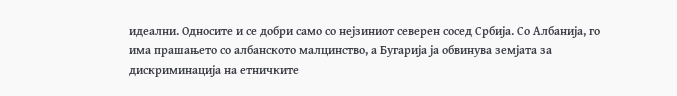идеални. Односите и се добри само со нејзиниот северен сосед Србија. Со Албанија, го има прашањето со албанското малцинство, а Бугарија ја обвинува земјата за дискриминација на етничките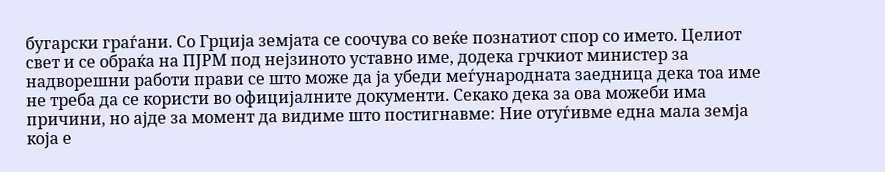бугарски граѓани. Со Грција земјата се соочува со веќе познатиот спор со името. Целиот свет и се обраќа на ПЈРМ под нејзиното уставно име, додека грчкиот министер за надворешни работи прави се што може да ја убеди меѓународната заедница дека тоа име не треба да се користи во официјалните документи. Секако дека за ова можеби има причини, но ајде за момент да видиме што постигнавме: Ние отуѓивме една мала земја која е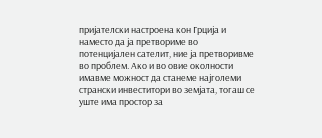пријателски настроена кон Грција и наместо да ја претвориме во потенцијален сателит, ние ја претворивме во проблем. Ако и во овие околности имавме можност да станеме најголеми странски инвеститори во земјата, тогаш се уште има простор за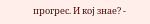прогрес. И кој знае? -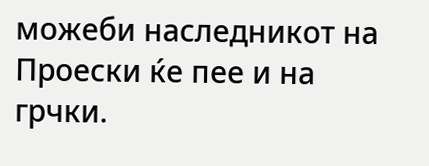можеби наследникот на Проески ќе пее и на грчки.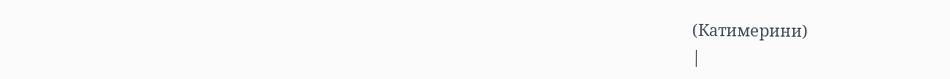(Катимерини)
|